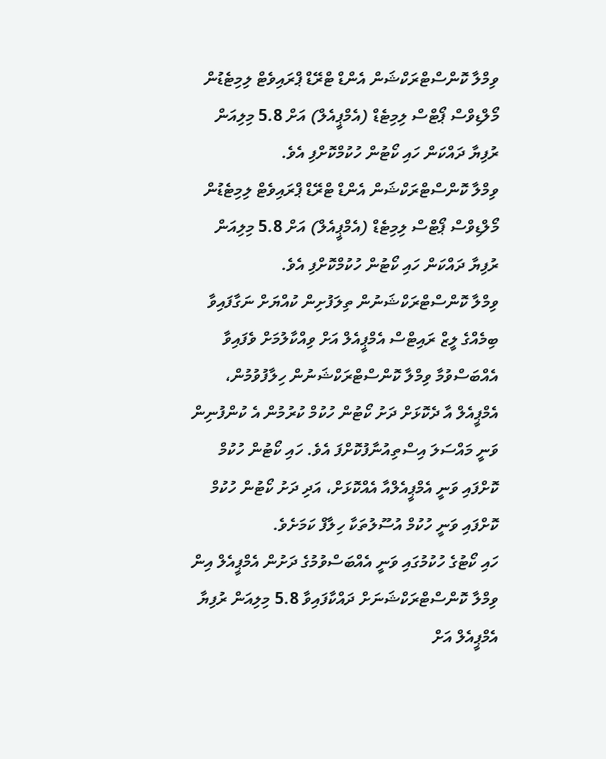ވިމްލާ ކޮންސްޓްރަކްޝަން އެންޑް ޓްރޭޑް ޕްރައިވެޓް ލިމިޓެޑުން މޯލްޑިވްސް ޕޯޓްސް ލިމިޓެޑް (އެމްޕީއެލް) އަށް 5.8 މިލިއަން ރުފިޔާ ދައްކަން ހައި ކޯޓުން ހުކުމްކޮށްފި އެވެ.
ވިމްލާ ކޮންސްޓްރަކްޝަން އެންޑް ޓްރޭޑް ޕްރައިވެޓް ލިމިޓެޑުން މޯލްޑިވްސް ޕޯޓްސް ލިމިޓެޑް (އެމްޕީއެލް) އަށް 5.8 މިލިއަން ރުފިޔާ ދައްކަން ހައި ކޯޓުން ހުކުމްކޮށްފި އެވެ.
ވިމްލާ ކޮންސްޓްރަކްޝަނުން ތިލަފުށިން ކުއްޔަށް ނަގާފައިވާ ބިމެއްގެ ލީޒް ރައިޓްސް އެމްޕީއެލް އަށް ވިއްކާލުމަށް ވެފައިވާ އެއްބަސްވުމާ ވިމްލާ ކޮންސްޓްރަކްޝަނުން ހިލާފުވުމުން، އެމްޕީއެލް އާ ދެކޮޅަށް ދަށު ކޯޓުން ހުކުމް ކުރުމުން އެ ކުންފުނިން ވަނީ މައްސަލަ އިސްތިއުނާފުކޮށްފަ އެވެ. ހައި ކޯޓުން ހުކުމް ކޮށްފައި ވަނީ އެމްޕީއެލްއާ އެއްކޮޅަށް، އަދި ދަށު ކޯޓުން ހުކުމް ކޮށްފައި ވަނީ ހުކުމް އުސޫލުތަކާ ހިލާފް ކަމަށެވެ.
ހައި ކޯޓުގެ ހުކުމުގައި ވަނީ އެއްބަސްވުމުގެ ދަށުން އެމްޕީއެލް އިން ވިމްލާ ކޮންސްޓްރަކްޝަނަށް ދައްކާފައިވާ 5.8 މިލިއަން ރުފިޔާ އެމްޕީއެލް އަށް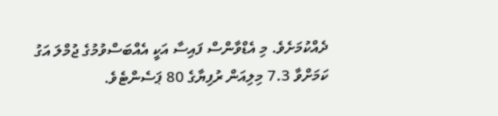ދެއްކުމަށެވެ. މި އެޑްވާންސް ފައިސާ އަކީ އެއްބަސްވުމުގެ ޖުމްލަ އަގު ކަމަށްވާ 7.3 މިލިއަން ރުފިޔާގެ 80 ޕަސެންޓެވެ.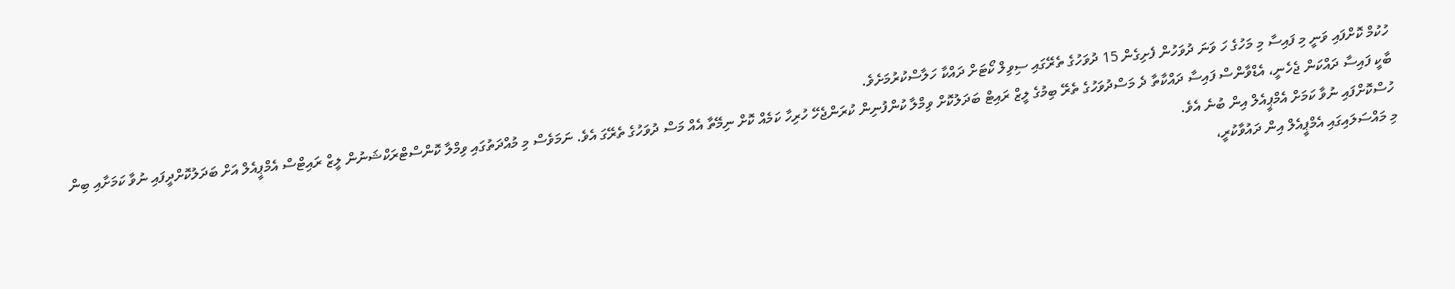ހުކުމް ކޮށްފައި ވަނީ މި ފައިސާ މި މަހުގެ ހަ ވަނަ ދުވަހުން ފެށިގެން 15 ދުވަހުގެ ތެރޭގައި ސިވިލް ކޯޓަށް ދައްކާ ހަލާސްކުރުމަށެވެ.
ބާކީ ފައިސާ ދައްކަން ޖެހެނީ، އެޑްވާންސް ފައިސާ ދައްކާތާ ދެ މަސްދުވަހުގެ ތެރޭ ބިމުގެ ލީޒް ރައިޓް ބަދަލުކޮށް ވިމްލާ ކުންފުނިން ކުރަންޖެހޭ ހުރިހާ ކަމެއް ކޮށް ނިމޭތާ އެއް މަސް ދުވަހުގެ ތެރޭގަ އެވެ. ނަމަވެސް މި މުއްދަތުގައި ވިމްލާ ކޮންސްޓްރަކްޝަނުން ލީޒް ރައިޓްސް އެމްޕީއެލް އަށް ބަދަލުކޮށްދީފައި ނުވާ ކަމަށާއި ބިން ހުސްކޮށްފައި ނުވާ ކަމަށް އެމްޕީއެލް އިން ބުނެ އެވެ.
މި މައްސަލައިގައި އެމްޕީއެލް އިން ދައުވާކުރީ،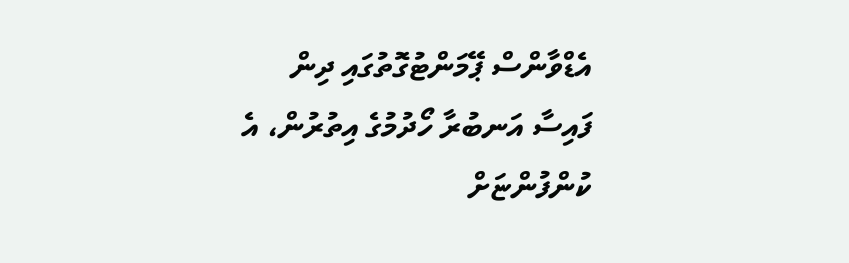އެޑްވާންސް ޕޭމަންޓުގޮތުގައި ދިން ފައިސާ އަނބުރާ ހޯދުމުގެ އިތުރުން، އެ ކުންފުންޏަށް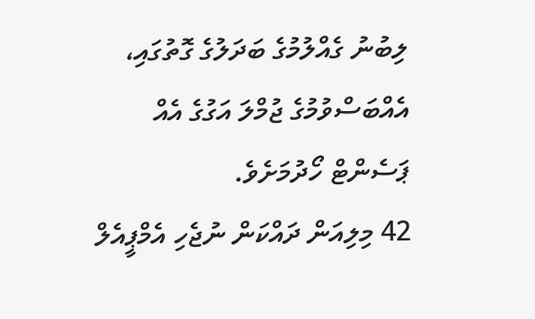ލިބުނު ގެއްލުމުގެ ބަދަލުގެ ގޮތުގައި، އެއްބަސްވުމުގެ ޖުމްލަ އަގުގެ އެއް ޕަސެންޓް ހޯދުމަށެވެ.
42 މިލިއަން ދައްކަން ނުޖެހި އެމްޕީއެލް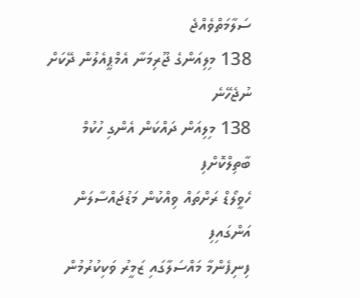ސަލާމަތްވެއްޖެ
138 މިލިއަންގެ ޖޫރިމަނާ އެމްޕީއެލުން ދޭކަށް ނުޖެހޭނެ
138 މިލިއަން ދައްކަން އެންގި ހުކުމް ބާތިލްކޮށްފި
ހެވީލޯޑް ރަށްތައް ވިއްކުން މަޑުޖައްސާލަން އަންގައިފި
ފިނިފެންމާ މައްސަލާގައި ޒަމީރު ވަކިކުރުމުން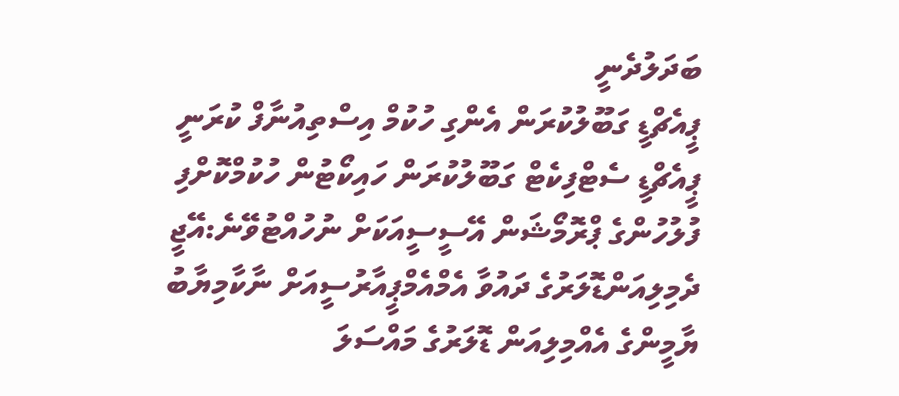ބަދަލުދެނީ
ޕީއެޗްޑީ ގަބޫލުކުރަން އެންގި ހުކުމް އިސްތިއުނާފް ކުރަނީ
ޕީއެޗްޑީ ސެޓްފިކެޓް ގަބޫލުކުރަން ހައިކޯޓުން ހުކުމްކޮށްފި
ފުލުހުންގެ ޕްރޮމޯޝަން އޭސީސީއަކަށް ނުހުއްޓުވޭނެ:އޭޖީ
ދެމިލިއަންޑޮލަރުގެ ދައުވާ އެމްއެމްޕީއާރުސީއަށް ނާކާމިޔާބު
ޔާމީންގެ އެއްމިލިއަން ޑޮލަރުގެ މައްސަލަ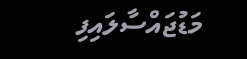މަޑުޖައްސާލައިފި